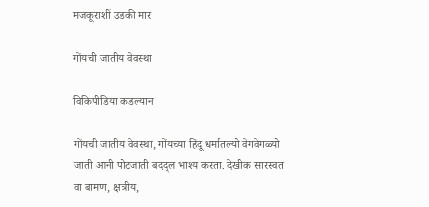मजकूराशीं उडकी मार

गोंयची जातीय वेवस्था

विकिपीडिया कडल्यान

गोंयची जातीय वेवस्था, गोंयच्या हिंदू धर्मातल्यो वेगवेगळ्यो जाती आनी पोटजाती बदद्ल भाश्य करता. देखीक सारस्वत वा बामण, क्षत्रीय,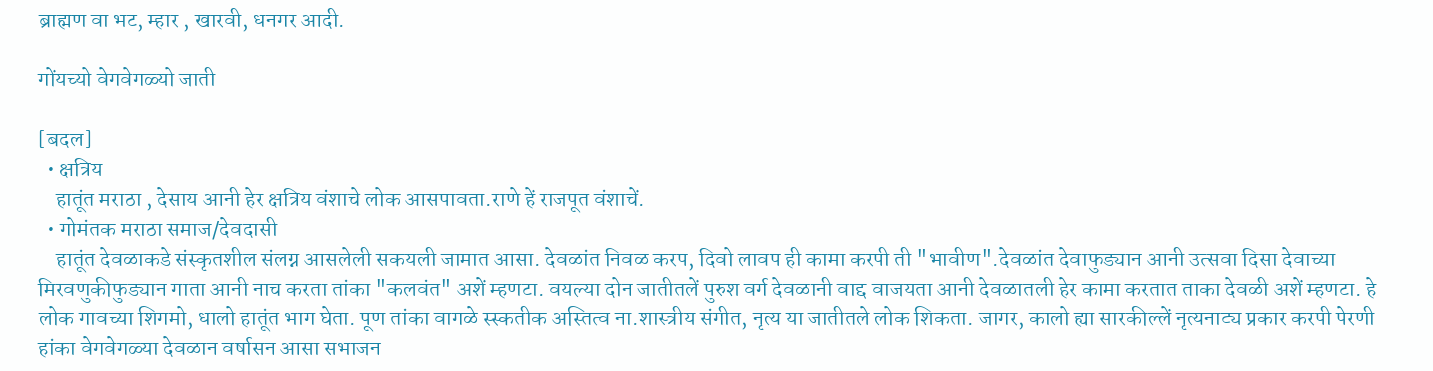ब्राह्मण वा भट, म्हार , खारवी, धनगर आदी.

गोंयच्यो वेगवेगळ्यो जाती

[बदल]
  • क्षत्रिय
    हातूंत मराठा , देसाय आनी हेर क्षत्रिय वंशाचे लोक आसपावता.राणे हें राजपूत वंशाचें.
  • गोमंतक मराठा समाज/देवदासी
    हातूंत देवळाकडे संस्कृतशील संलग्न आसलेली सकयली जामात आसा. देवळांत निवळ करप, दिवो लावप ही कामा करपी ती "भावीण".देवळांत देवाफुड्यान आनी उत्सवा दिसा देवाच्या मिरवणुकीफुड्यान गाता आनी नाच करता तांका "कलवंत" अशें म्हणटा. वयल्या दोन जातीतलें पुरुश वर्ग देवळानी वाद्द वाजयता आनी देवळातली हेर कामा करतात ताका देवळी अशें म्हणटा. हे लोक गावच्या शिगमो, धालो हातूंत भाग घेता. पूण तांका वागळे स्स्कतीक अस्तित्व ना.शास्त्रीय संगीत, नृत्य या जातीतले लोक शिकता. जागर, कालो ह्या सारकील्लें नृत्यनाट्य प्रकार करपी पेरणी हांका वेगवेगळ्या देवळान वर्षासन आसा सभाजन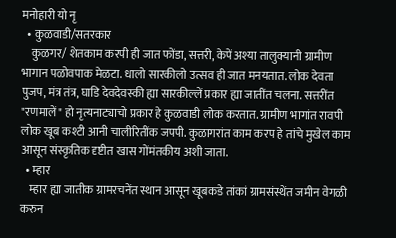मनोहारी यो नृ
  • कुळवाडी/सतरकार
    कुळगर/ शेतकाम करपी ही जात फोंडा, सत्तरी, केपें अश्या तालुक्यानी ग्रामीण भागान पळोवपाक मेळटा. धालो सारकीलो उत्सव ही जात मनयतात. लोक देवता पुजप, मंत्र तंत्र, घाडि देवदेवस्की ह्या सारकील्लें प्रकार ह्या जातींत चलना. सत्तरींत "रणमालें" हो नृत्यनाट्याचो प्रकार हे कुळवाडी लोक करतात. ग्रामीण भागांत रावपी लोक खूब कश्टी आनी चालीरितींक जपपी. कुळागरांत काम करप हे तांचे मुखेल काम आसून संस्कृतिक दृष्टीत खास गोंमंतकीय अशी जाता.
  • म्हार
    म्हार ह्या जातीक ग्रामरचनेंत स्थान आसून खूबकडे तांकां ग्रामसंस्थेंत जमीन वेगळी करुन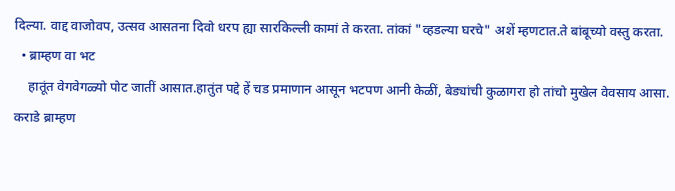दिल्या. वाद्द वाजोवप, उत्सव आसतना दिवो धरप ह्या सारकिल्ली कामां ते करता. तांकां "व्हडल्या घरचे" अशें म्हणटात.ते बांबूच्यो वस्तु करता.
  • ब्राम्हण वा भट
    हातूंत वेगवेगळ्यो पोट जातीं आसात.हातुंत पद्दे हें चड प्रमाणान आसून भटपण आनी केळीं, बेड्यांची कुळागरा हो तांचो मुखेल वेवसाय आसा. कराडे ब्राम्हण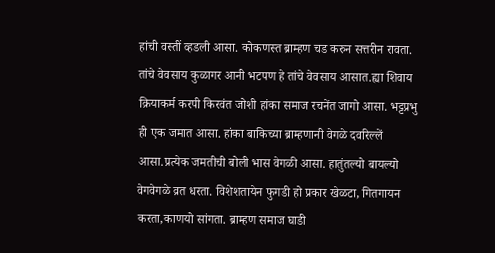हांची वस्तीं व्हडली आसा. कोकणस्त ब्राम्हण चड करुन सत्तरीन रावता. तांचे वेवसाय कुळागर आनी भटपण हे तांचे वेवसाय आसात.ह्या शिवाय क्रियाकर्म करपी किरवंत जोशी हांका समाज रचनेंत जागो आसा. भट्टप्रभु ही एक जमात आसा. हांका बाकिच्या ब्राम्हणानी वेगळे दवरिल्लें आसा.प्रत्येक जमतीची बोली भास वेगळी आसा. हातुंतल्यो बायल्यो वेगवेगळे व्रत धरता. विशेशतायेन फुगडी हो प्रकार खेळटा, गितगायन करता,काणयो सांगता. ब्राम्हण समाज घाडी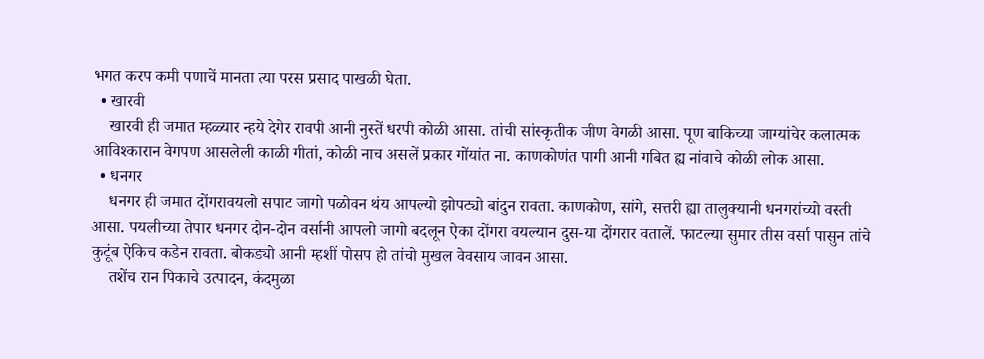भगत करप कमी पणाचें मानता त्या परस प्रसाद पाखळी घेता.
  • खारवी
    खारवी ही जमात म्हळ्यार न्हये देगेर रावपी आनी नुस्तें धरपी कोळी आसा. तांची सांस्कृतीक जीण वेगळी आसा. पूण बाकिच्या जाग्यांचेर कलात्मक आविश्कारान वेगपण आसलेली काळी गीतां, कोळी नाच असलें प्रकार गोंयांत ना. काणकोणंत पागी आनी गबित ह्य नांवाचे कोळी लोक आसा.
  • धनगर
    धनगर ही जमात दोंगरावयलो सपाट जागो पळोवन थंय आपल्यो झोपट्यो बांदुन रावता. काणकोण, सांगे, सत्तरी ह्या तालुक्यानी धनगरांच्यो वस्ती आसा. पयलीच्या तेपार धनगर दोन-दोन वर्सानी आपलो जागो बदलून ऐका दोंगरा वयल्यान दुस-या दोंगरार वतालें. फाटल्या सुमार तीस वर्सा पासुन तांचे कुटूंब ऐकिच कडेन रावता. बोकड्यो आनी म्हशीं पोसप हो तांचो मुखल वेवसाय जावन आसा.
    तशेंच रान पिकाचे उत्पादन, कंदमुळा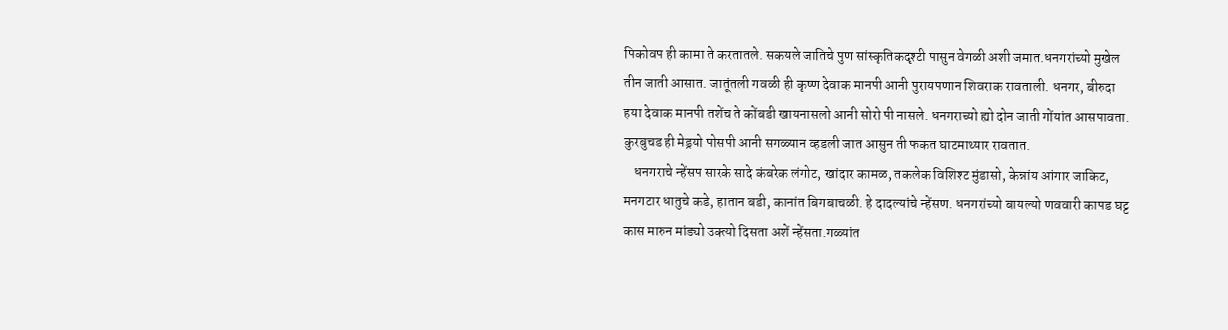पिकोवप ही कामा ते करतातले. सकयले जातिचे पुण सांस्कृतिकदृश्टी पासुन वेगळी अशी जमात.धनगरांच्यो मुखेल तीन जाती आसात. जातूंतली गवळी ही कृष्ण देवाक मानपी आनी पुरायपणान शिवराक रावताली. धनगर, बीरुदा हया देवाक मानपी तशेंच ते कोंबडी खायनासलो आनी सोरो पी नासले. धनगराच्यो ह्यो दोन जाती गोंयांत आसपावता. कुरबुचड ही मेड्रयो पोसपी आनी सगळ्यान व्हडली जात आसुन ती फकत घाटमाथ्यार रावतात.
    धनगराचे न्हेंसप सारके सादे कंबरेक लंगोट, खांदार कामळ, तकलेक विशिश्ट मुंडासो, केन्नांय आंगार जाकिट, मनगटार धातुचे कडे, हातान बडी, कानांत बिगबाचळी. हे दादल्यांचे न्हेंसण. धनगरांच्यो बायल्यो णववारी कापड घट्ट कास मारुन मांड्यो उक्त्यो दिसता अशें न्हेंसता.गळ्यांत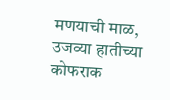मणयाची माळ, उजव्या हातीच्या कोफराक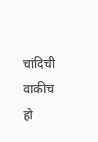चांदिची वाकीच हो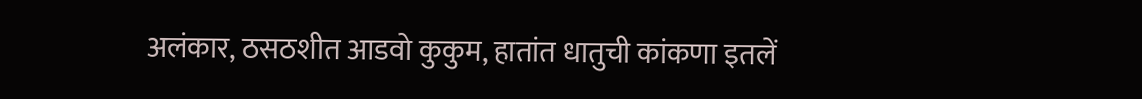अलंकार, ठसठशीत आडवो कुकुम, हातांत धातुची कांकणा इतलें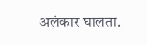अलंकार घालता.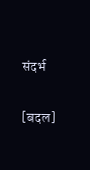संदर्भ

[बदल]